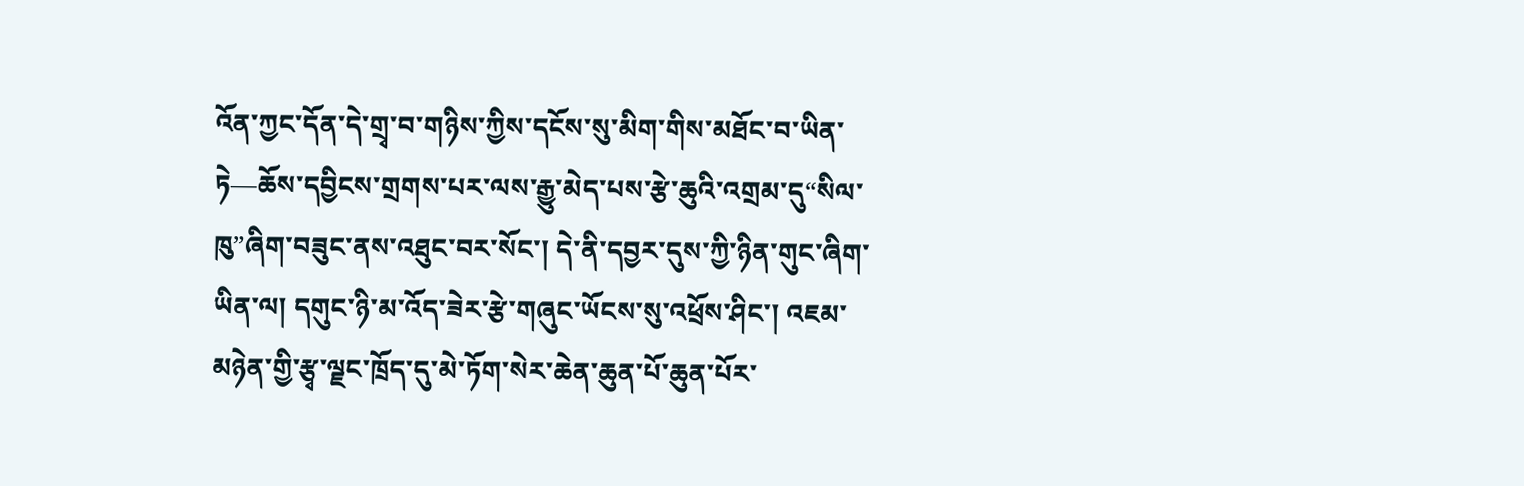འོན་ཀྱང་དོན་དེ་གྲྭ་བ་གཉིས་ཀྱིས་དངོས་སུ་མིག་གིས་མཐོང་བ་ཡིན་ཏེ—ཆོས་དབྱིངས་གྲགས་པར་ལས་རྒྱུ་མེད་པས་རྩེ་ཆུའི་འགྲམ་དུ“སིལ་ཁུ”ཞིག་བཟུང་ནས་འཐུང་བར་སོང་། དེ་ནི་དབྱར་དུས་ཀྱི་ཉིན་གུང་ཞིག་ཡིན་ལ། དགུང་ཉི་མ་འོད་ཟེར་རྩེ་གཞུང་ཡོངས་སུ་འཕྲོས་ཤིང་། འཇམ་མཉེན་གྱི་རྩྭ་ལྗང་ཁྲོད་དུ་མེ་ཏོག་སེར་ཆེན་ཆུན་པོ་ཆུན་པོར་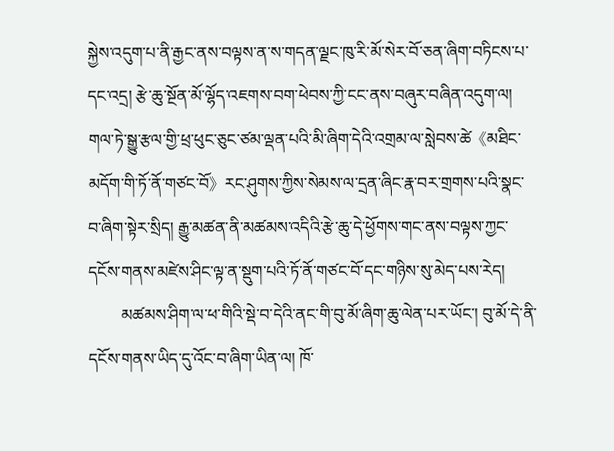སྐྱེས་འདུག་པ་ནི་རྒྱང་ནས་བལྟས་ན་ས་གདན་ལྗང་ཁུ་རི་མོ་སེར་བོ་ཅན་ཞིག་བཏིངས་པ་དང་འདྲ། རྩེ་ཆུ་སྔོན་མོ་ལྷོད་འཇགས་བག་ཕེབས་ཀྱི་ངང་ནས་བཞུར་བཞིན་འདུག་ལ། གལ་ཏེ་སྒྱུ་རྩལ་གྱི་ཕྲ་ཕུང་ཅུང་ཙམ་ལྡན་པའི་མི་ཞིག་དེའི་འགྲམ་ལ་སླེབས་ཚེ《མཐིང་མདོག་གི་ཏོ་ནོ་གཙང་བོ》རང་ཤུགས་ཀྱིས་སེམས་ལ་དྲན་ཞིང་རྣ་བར་གྲགས་པའི་སྣང་བ་ཞིག་སྟེར་སྲིད། རྒྱུ་མཚན་ནི་མཚམས་འདིའི་རྩེ་ཆུ་དེ་ཕྱོགས་གང་ནས་བལྟས་ཀྱང་དངོས་གནས་མཛེས་ཤིང་ལྟ་ན་སྡུག་པའི་ཏོ་ནོ་གཙང་བོ་དང་གཉིས་སུ་མེད་པས་རེད།
        མཚམས་ཤིག་ལ་ཕ་གིའི་སྡེ་བ་དེའི་ནང་གི་བུ་མོ་ཞིག་ཆུ་ལེན་པར་ཡོང་། བུ་མོ་དེ་ནི་དངོས་གནས་ཡིད་དུ་འོང་བ་ཞིག་ཡིན་ལ། ཁོ་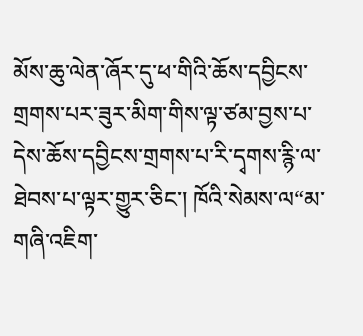མོས་ཆུ་ལེན་ཞོར་དུ་ཕ་གིའི་ཆོས་དབྱིངས་གྲགས་པར་ཟུར་མིག་གིས་ལྟ་ཙམ་བྱས་པ་དེས་ཆོས་དབྱིངས་གྲགས་པ་རི་དྭགས་རྙི་ལ་ཐེབས་པ་ལྟར་གྱུར་ཅིང་། ཁོའི་སེམས་ལ“མ་གཞི་འཇིག་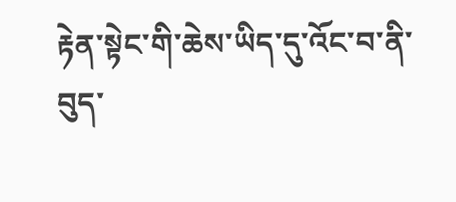རྟེན་སྟེང་གི་ཆེས་ཡིད་དུ་འོང་བ་ནི་བུད་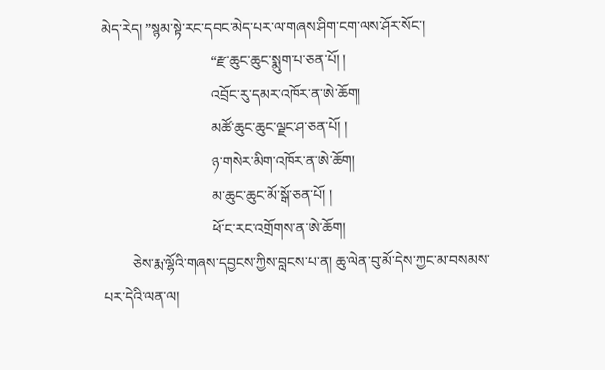མེད་རེད། ”སྙམ་སྟེ་རང་དབང་མེད་པར་ལ་གཞས་ཤིག་ངག་ལས་ཤོར་སོང་།
                              “རྫ་ཆུང་ཆུང་སྨུག་པ་ཅན་པོ། །
                              འབྲོང་རུ་དམར་འཁོར་ན་ཨེ་ཆོག།
                              མཚོ་ཆུང་ཆུང་ལྗང་ཤ་ཅན་པོ། །
                              ཉ་གསེར་མིག་འཁོར་ན་ཨེ་ཆོག།
                              མ་ཆུང་ཆུང་མོ་སྒོ་ཅན་པོ། །
                              ཕོ་ང་རང་འགྲོགས་ན་ཨེ་ཆོག།
        ཅེས་རྨ་ལྷོའི་གཞས་དབྱངས་ཀྱིས་བླངས་པ་ན། ཆུ་ལེན་བུ་མོ་དེས་ཀྱང་མ་བསམས་པར་དེའི་ལན་ལ།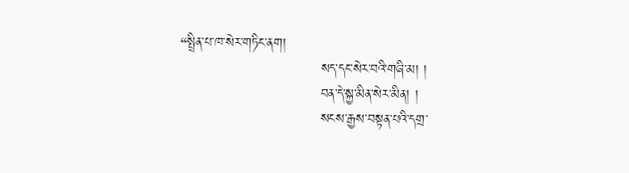“སྤྲིན་པ་ཁ་སེར་གཏིང་ནག།
                              སད་དང་སེར་བའི་གཞི་མ། །
                              བན་དེ་སྐྱ་མིན་སེར་མིན། །
                              སངས་རྒྱས་བསྟན་པའི་དགྲ་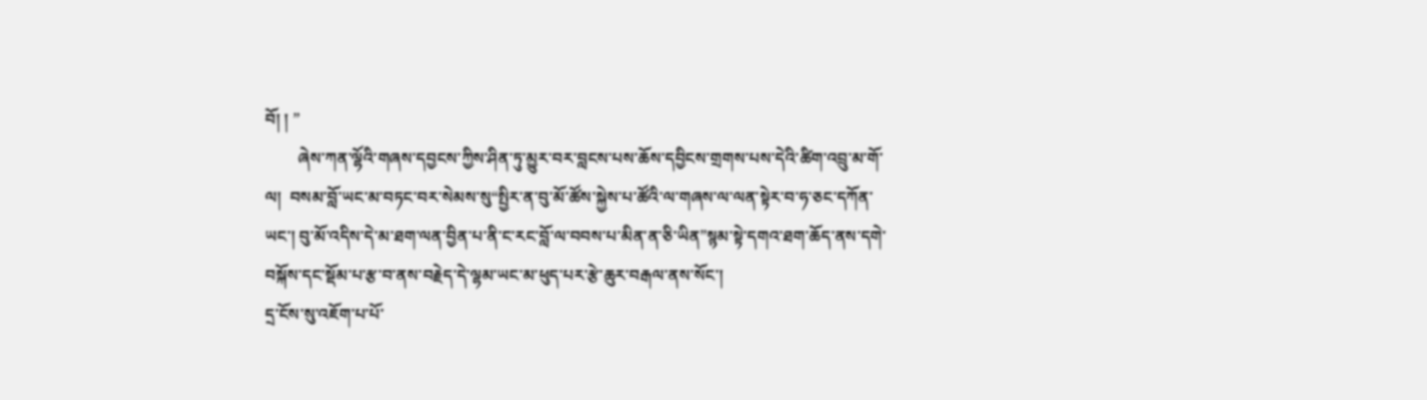བོ། ། ”
        ཞེས་ཀན་ལྷོའི་གཞས་དབྱངས་ཀྱིས་ཤིན་ཏུ་མྱུར་བར་བླངས་པས་ཆོས་དབྱིངས་གྲགས་པས་དེའི་ཚིག་འབྲུ་མ་གོ་ལ།  བསམ་བློ་ཡང་མ་བཏང་བར་སེམས་སུ“སྤྱིར་ན་བུ་མོ་ཚོས་སྐྱེས་པ་ཚོའི་ལ་གཞས་ལ་ལན་སྟེར་བ་ཧ་ཅང་དཀོན་ཡང་། བུ་མོ་འདིས་དེ་མ་ཐག་ལན་བྱིན་པ་ནི་ང་རང་བློ་ལ་བབས་པ་མིན་ན་ཅི་ཡིན”སྙམ་སྟེ་དགའ་ཐག་ཆོད་ནས་དགེ་བསྐོས་དང་སྡོམ་པ་རྩ་བ་ནས་བརྗེད་དེ་ལྷམ་ཡང་མ་ཕུད་པར་རྩེ་ཆུར་བརྒལ་ནས་སོང་།
དྲ་ངོས་སུ་འཇོག་པ་པོ་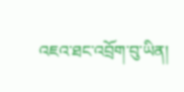འཇའ་ཐང་འབྲོག་བུ་ཡིན།